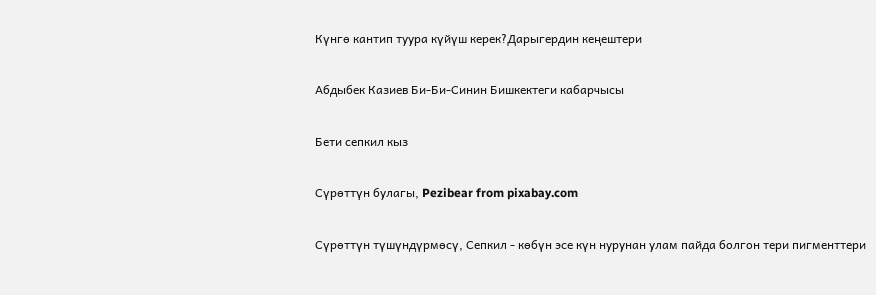Күнгө кантип туура күйүш керек?Дарыгердин кеңештери

Абдыбек Казиев Би-Би-Синин Бишкектеги кабарчысы

Бети сепкил кыз

Сүрөттүн булагы, Pezibear from pixabay.com

Сүрөттүн түшүндүрмөсү, Сепкил - көбүн эсе күн нурунан улам пайда болгон тери пигменттери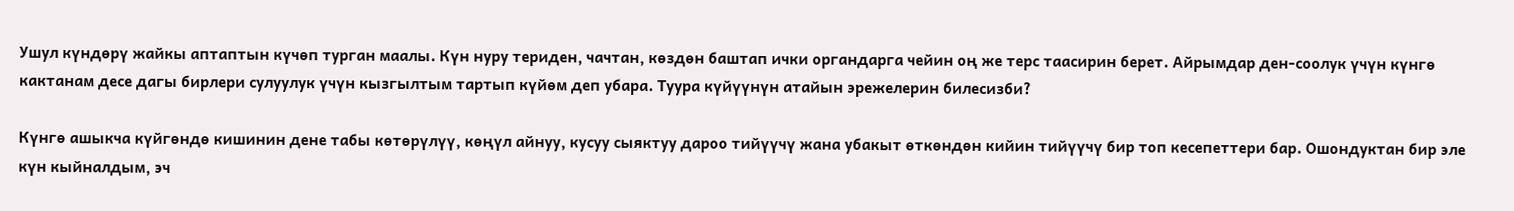Ушул күндөрү жайкы аптаптын күчөп турган маалы. Күн нуру териден, чачтан, көздөн баштап ички органдарга чейин оң же терс таасирин берет. Айрымдар ден-соолук үчүн күнгө кактанам десе дагы бирлери сулуулук үчүн кызгылтым тартып күйөм деп убара. Туура күйүүнүн атайын эрежелерин билесизби?

Күнгө ашыкча күйгөндө кишинин дене табы көтөрүлүү, көңүл айнуу, кусуу сыяктуу дароо тийүүчү жана убакыт өткөндөн кийин тийүүчү бир топ кесепеттери бар. Ошондуктан бир эле күн кыйналдым, эч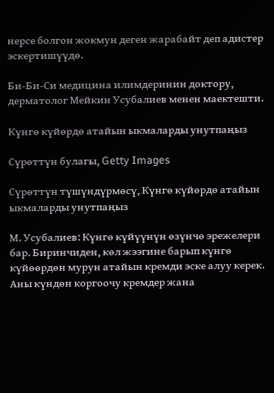нерсе болгон жокмун деген жарабайт деп адистер эскертишүүдө.

Би-Би-Си медицина илимдеринин доктору, дерматолог Мейкин Усубалиев менен маектешти.

Күнгө күйөрдө атайын ыкмаларды унутпаңыз

Сүрөттүн булагы, Getty Images

Сүрөттүн түшүндүрмөсү, Күнгө күйөрдө атайын ыкмаларды унутпаңыз

М. Усубалиев: Күнгө күйүүнүн өзүнчө эрежелери бар. Биринчиден, көл жээгине барып күнгө күйөөрдөн мурун атайын кремди эске алуу керек. Аны күндөн коргоочу кремдер жана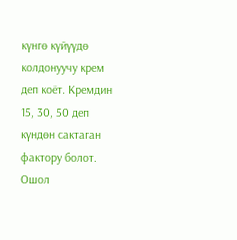күнгө күйүүдө колдонуучу крем деп коёт. Кремдин 15, 30, 50 деп күндөн сактаган фактору болот. Ошол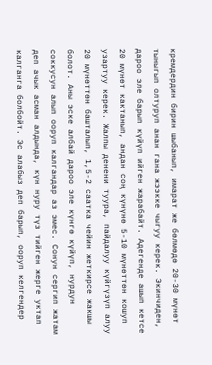кремдердин бирин шыбанып, имарат же бөлмөдө 20-30 мүнөт тыныгып олтуруп анан гана жээкке чыгуу керек. Экинчиден, дароо эле барып күйүп ийген жарабайт. Адегенде ашып кетсе 20 мүнөт кактанып, андан соң күнүнө 5-10 мүнөттөн кошуп узартуу керек. Жалпы денени туура, пайдалуу күйгүзүп алуу 20 мүнөттөн башталып, 1,5-2 саатка чейин жеткирсе жакшы болот. Аны эске албай дароо эле күнгө күйүп, нурдун соккусун алып ооруп калгандар аз эмес. Сонун сергип жатам деп ачык асман алдында, күн нуру түз тийген жерге уктап калганга болбойт. Эс алабыз деп барып, ооруп келгендер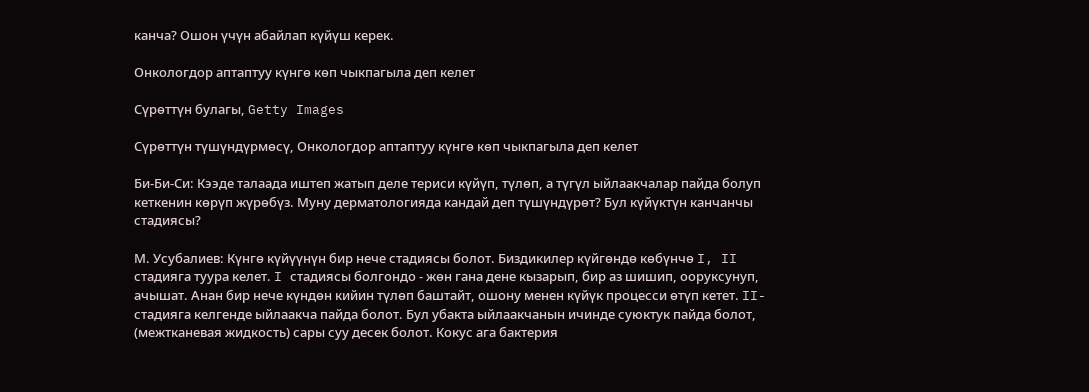канча? Ошон үчүн абайлап күйүш керек.

Онкологдор аптаптуу күнгө көп чыкпагыла деп келет

Сүрөттүн булагы, Getty Images

Сүрөттүн түшүндүрмөсү, Онкологдор аптаптуу күнгө көп чыкпагыла деп келет

Би-Би-Си: Кээде талаада иштеп жатып деле териси күйүп, түлөп, а түгүл ыйлаакчалар пайда болуп кеткенин көрүп жүрөбүз. Муну дерматологияда кандай деп түшүндүрөт? Бул күйүктүн канчанчы стадиясы?

М. Усубалиев: Күнгө күйүүнүн бир нече стадиясы болот. Биздикилер күйгөндө көбүнчө I, II стадияга туура келет. I стадиясы болгондо - жөн гана дене кызарып, бир аз шишип, ооруксунуп, ачышат. Анан бир нече күндөн кийин түлөп баштайт, ошону менен күйүк процесси өтүп кетет. II-стадияга келгенде ыйлаакча пайда болот. Бул убакта ыйлаакчанын ичинде суюктук пайда болот, (межтканевая жидкость) сары суу десек болот. Кокус ага бактерия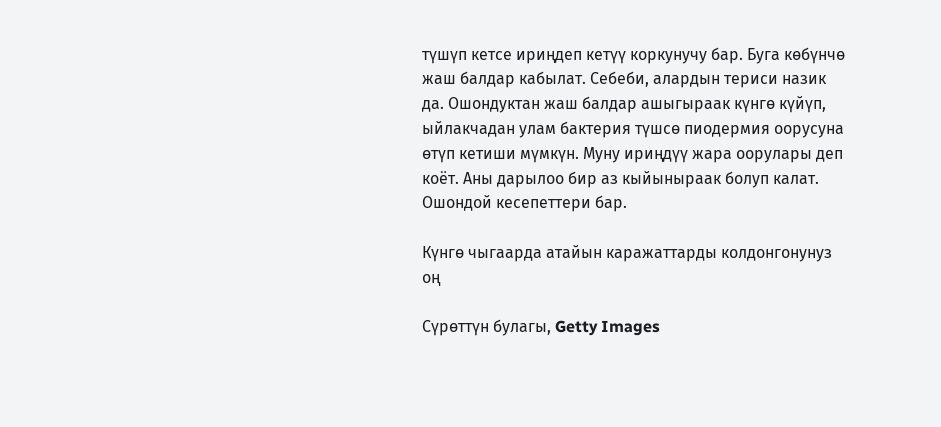түшүп кетсе ириңдеп кетүү коркунучу бар. Буга көбүнчө жаш балдар кабылат. Себеби, алардын териси назик да. Ошондуктан жаш балдар ашыгыраак күнгө күйүп, ыйлакчадан улам бактерия түшсө пиодермия оорусуна өтүп кетиши мүмкүн. Муну ириңдүү жара оорулары деп коёт. Аны дарылоо бир аз кыйыныраак болуп калат. Ошондой кесепеттери бар.

Күнгө чыгаарда атайын каражаттарды колдонгонунуз оң

Сүрөттүн булагы, Getty Images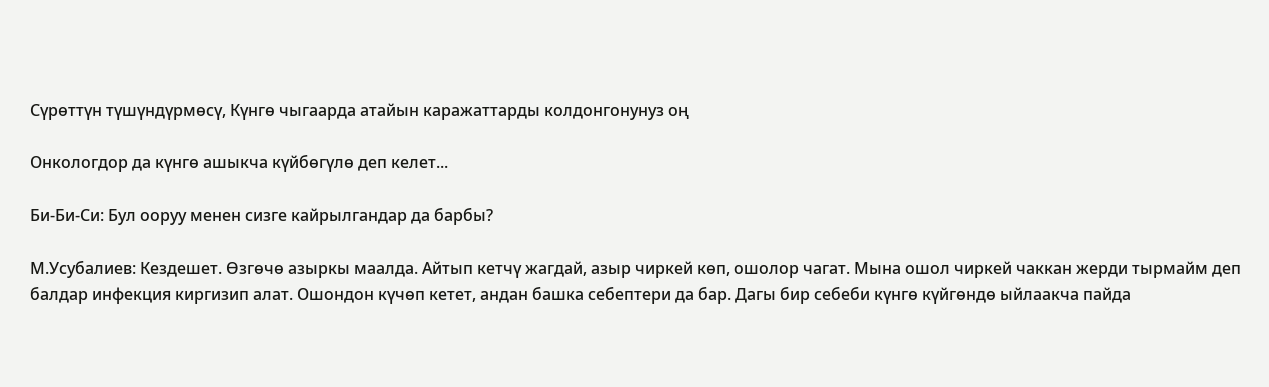Сүрөттүн түшүндүрмөсү, Күнгө чыгаарда атайын каражаттарды колдонгонунуз оң

Онкологдор да күнгө ашыкча күйбөгүлө деп келет...

Би-Би-Си: Бул ооруу менен сизге кайрылгандар да барбы?

М.Усубалиев: Кездешет. Өзгөчө азыркы маалда. Айтып кетчү жагдай, азыр чиркей көп, ошолор чагат. Мына ошол чиркей чаккан жерди тырмайм деп балдар инфекция киргизип алат. Ошондон күчөп кетет, андан башка себептери да бар. Дагы бир себеби күнгө күйгөндө ыйлаакча пайда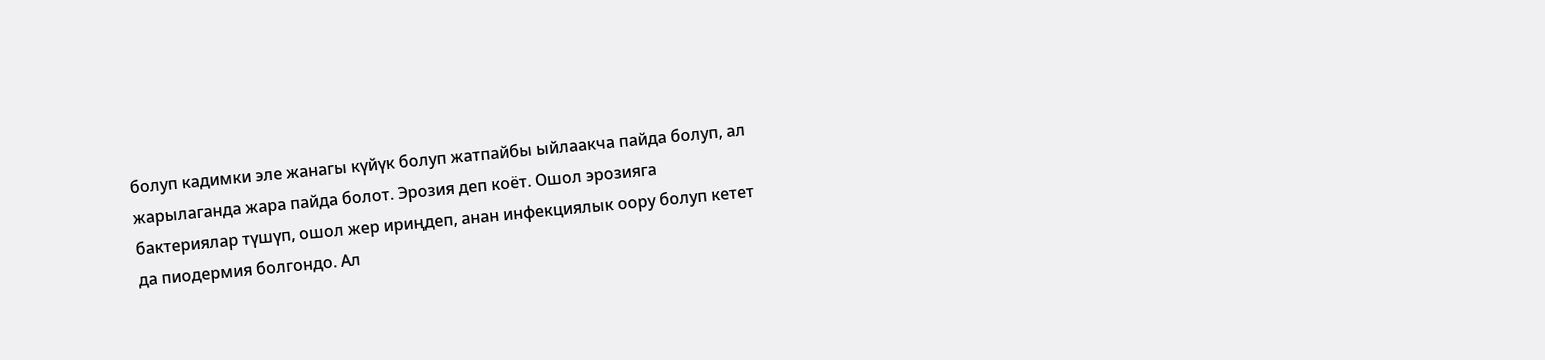болуп кадимки эле жанагы күйүк болуп жатпайбы ыйлаакча пайда болуп, ал жарылаганда жара пайда болот. Эрозия деп коёт. Ошол эрозияга бактериялар түшүп, ошол жер ириңдеп, анан инфекциялык оору болуп кетет да пиодермия болгондо. Ал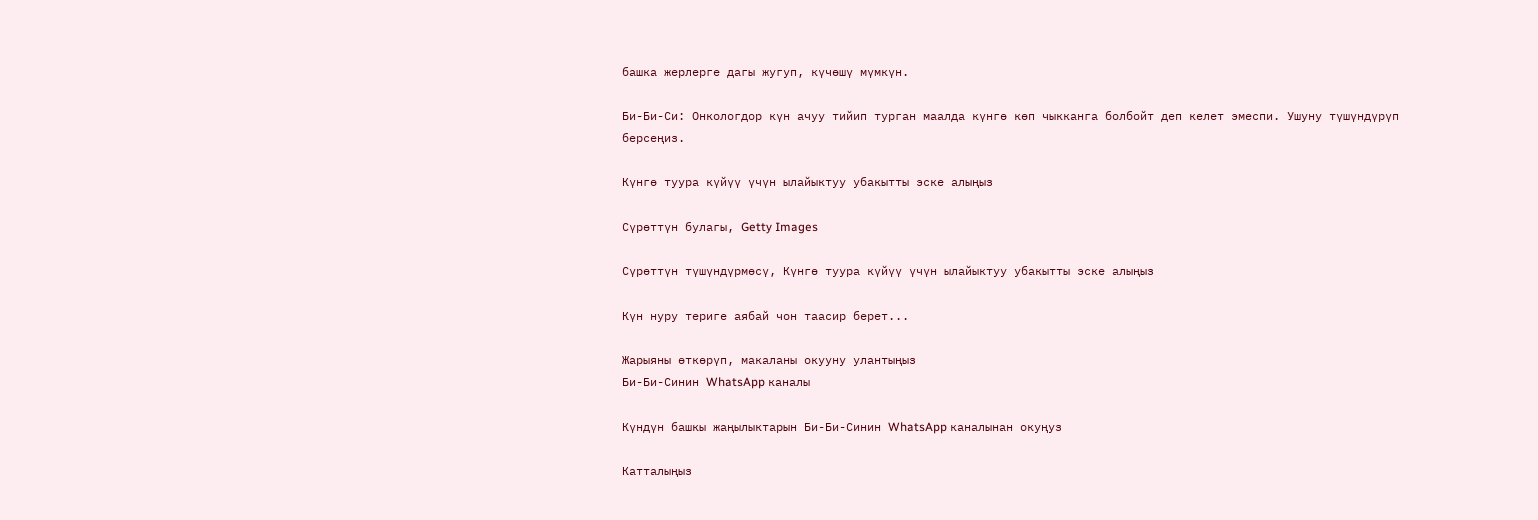башка жерлерге дагы жугуп, күчөшү мүмкүн.

Би-Би-Си: Онкологдор күн ачуу тийип турган маалда күнгө көп чыкканга болбойт деп келет эмеспи. Ушуну түшүндүрүп берсеңиз.

Күнгө туура күйүү үчүн ылайыктуу убакытты эске алыңыз

Сүрөттүн булагы, Getty Images

Сүрөттүн түшүндүрмөсү, Күнгө туура күйүү үчүн ылайыктуу убакытты эске алыңыз

Күн нуру териге аябай чон таасир берет...

Жарыяны өткөрүп, макаланы окууну улантыңыз
Би-Би-Синин WhatsApp каналы

Күндүн башкы жаңылыктарын Би-Би-Синин WhatsApp каналынан окуңуз

Катталыңыз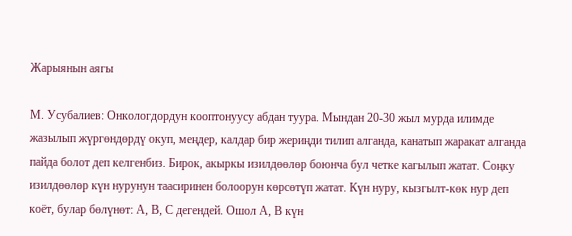Жарыянын аягы

М. Усубалиев: Онкологдордун кооптонуусу абдан туура. Мындан 20-30 жыл мурда илимде жазылып жүргөндөрдү окуп, меңдер, калдар бир жериңди тилип алганда, канатып жаракат алганда пайда болот деп келгенбиз. Бирок, акыркы изилдөөлөр боюнча бул четке кагылып жатат. Соңку изилдөөлөр күн нурунун таасиринен болоорун көрсөтүп жатат. Күн нуру, кызгылт-көк нур деп коёт, булар бөлүнөт: А, В, С дегендей. Ошол А, В күн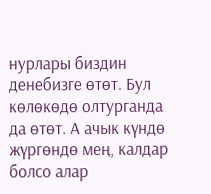нурлары биздин денебизге өтөт. Бул көлөкөдө олтурганда да өтөт. А ачык күндө жүргөндө мең, калдар болсо алар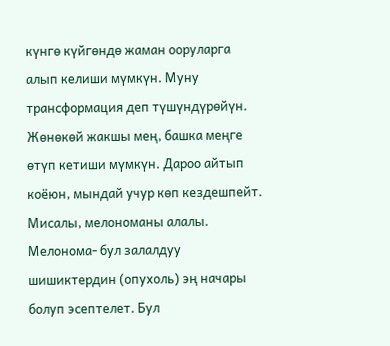күнгө күйгөндө жаман ооруларга алып келиши мүмкүн. Муну трансформация деп түшүндүрөйүн. Жөнөкөй жакшы мең, башка меңге өтүп кетиши мүмкүн. Дароо айтып коёюн, мындай учур көп кездешпейт. Мисалы, мелономаны алалы. Мелонома- бул залалдуу шишиктердин (опухоль) эң начары болуп эсептелет. Бул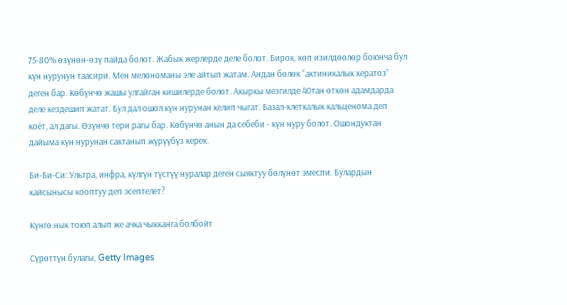75-80% өзүнөн-өзү пайда болот. Жабык жерлерде деле болот. Бирок, көп изилдөөлөр боюнча бул күн нурунун таасири. Мен мелономаны эле айтып жатам. Андан бөлөк “актиникалык кератоз” деген бар. Көбүнчө жашы улгайган кишилерде болот. Акыркы мезгилде 40тан өткөн адамдарда деле кездешип жатат. Бул дал ошол күн нурунан келип чыгат. Базал-клеткалык кальценома деп коёт, ал дагы. Өзүнчө тери рагы бар. Көбүнчө анын да себеби - күн нуру болот. Ошондуктан дайыма күн нурунан сактанып жүрүүбүз керек.

Би-Би-Си: Ультра, инфра, күлгүн түстүү нуралар деген сыяктуу бөлүнөт эмеспи. Булардын кайсынысы кооптуу деп эсептелет?

Күнгө нык тоюп алып же ачка чыкканга болбойт

Сүрөттүн булагы, Getty Images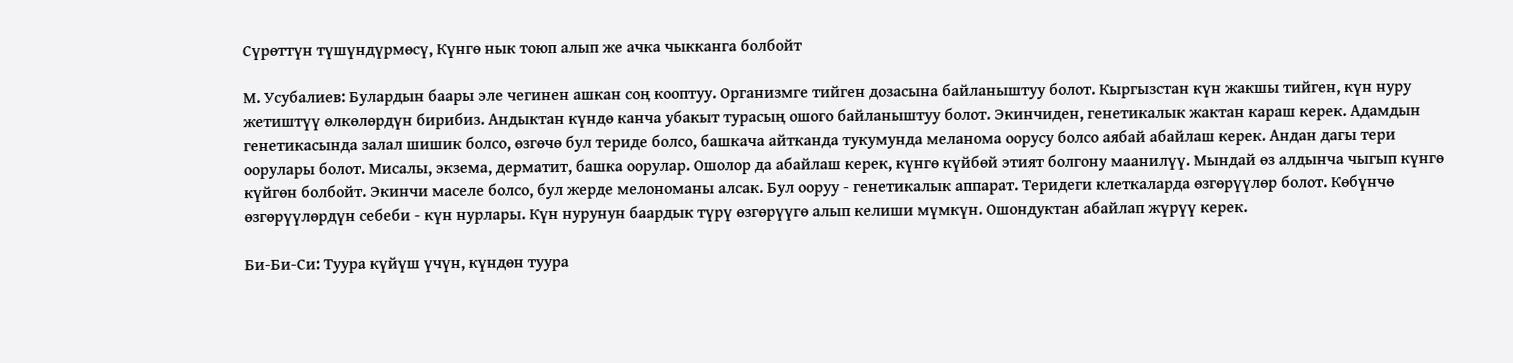Сүрөттүн түшүндүрмөсү, Күнгө нык тоюп алып же ачка чыкканга болбойт

М. Усубалиев: Булардын баары эле чегинен ашкан соң кооптуу. Организмге тийген дозасына байланыштуу болот. Кыргызстан күн жакшы тийген, күн нуру жетиштүү өлкөлөрдүн бирибиз. Андыктан күндө канча убакыт турасың ошого байланыштуу болот. Экинчиден, генетикалык жактан караш керек. Адамдын генетикасында залал шишик болсо, өзгөчө бул териде болсо, башкача айтканда тукумунда меланома оорусу болсо аябай абайлаш керек. Андан дагы тери оорулары болот. Мисалы, экзема, дерматит, башка оорулар. Ошолор да абайлаш керек, күнгө күйбөй этият болгону маанилүү. Мындай өз алдынча чыгып күнгө күйгөн болбойт. Экинчи маселе болсо, бул жерде мелономаны алсак. Бул ооруу - генетикалык аппарат. Теридеги клеткаларда өзгөрүүлөр болот. Көбүнчө өзгөрүүлөрдүн себеби - күн нурлары. Күн нурунун баардык түрү өзгөрүүгө алып келиши мүмкүн. Ошондуктан абайлап жүрүү керек.

Би-Би-Си: Туура күйүш үчүн, күндөн туура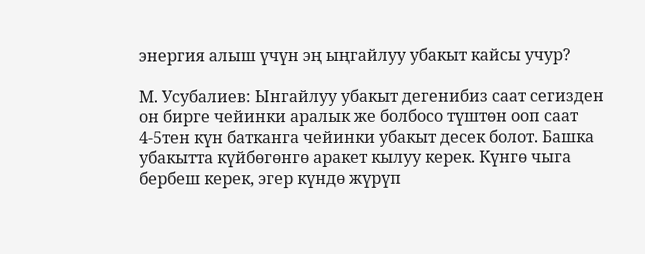энергия алыш үчүн эң ыңгайлуу убакыт кайсы учур?

М. Усубалиев: Ынгайлуу убакыт дегенибиз саат сегизден он бирге чейинки аралык же болбосо түштөн ооп саат 4-5тен күн батканга чейинки убакыт десек болот. Башка убакытта күйбөгөнгө аракет кылуу керек. Күнгө чыга бербеш керек, эгер күндө жүрүп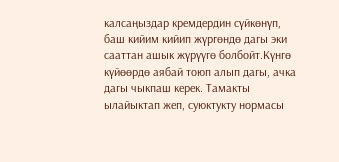калсаңыздар кремдердин сүйкөнүп, баш кийим кийип жүргөндө дагы эки сааттан ашык жүрүүгө болбойт.Күнгө күйөөрдө аябай тоюп алып дагы, ачка дагы чыкпаш керек. Тамакты ылайыктап жеп, суюктукту нормасы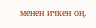менен ичкен оң.